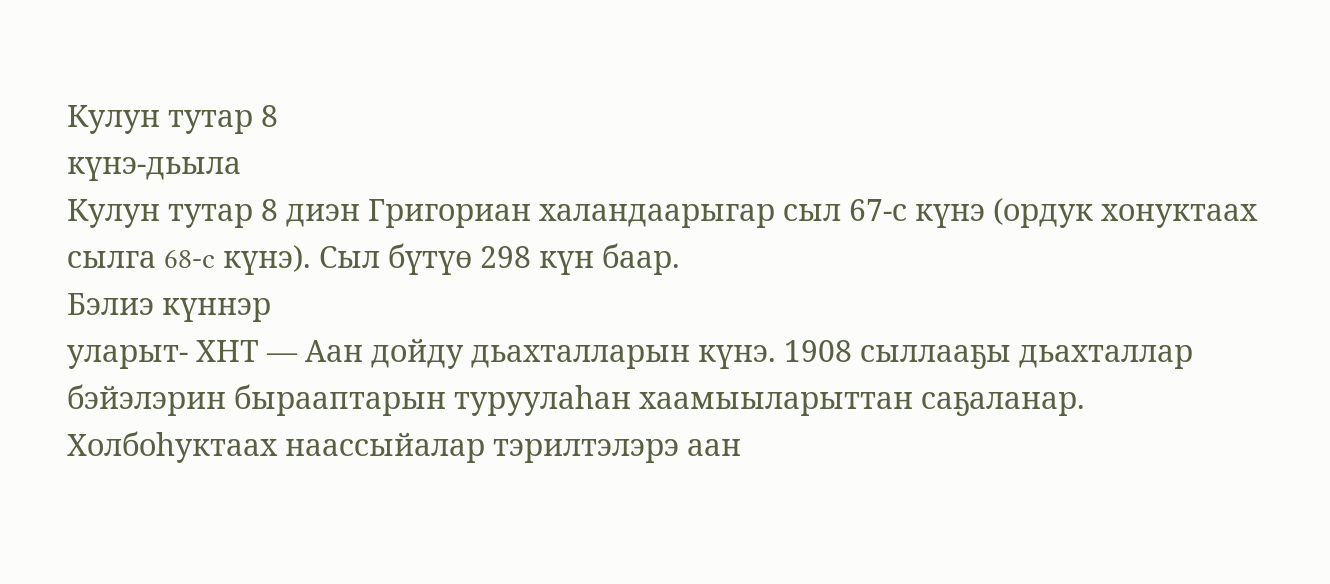Кулун тутар 8
күнэ-дьыла
Кулун тутар 8 диэн Григориан халандаарыгар сыл 67-с күнэ (ордук хонуктаах сылга 68-c күнэ). Сыл бүтүө 298 күн баар.
Бэлиэ күннэр
уларыт- ХНТ — Аан дойду дьахталларын күнэ. 1908 сыллааҕы дьахталлар бэйэлэрин бырааптарын туруулаһан хаамыыларыттан саҕаланар. Холбоһуктаах наассыйалар тэрилтэлэрэ аан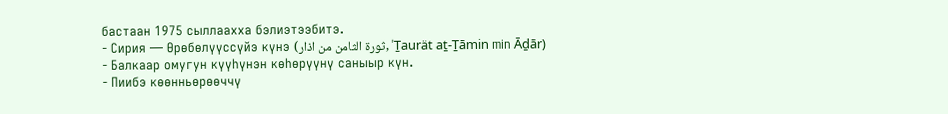бастаан 1975 сыллаахха бэлиэтээбитэ.
- Сирия — Өрөбөлүүссүйэ күнэ (ثورة الثامن من اذار, 'Ṯaurät aṯ-Ṯāmin min Āḏār)
- Балкаар омугун күүһүнэн көһөрүүнү саныыр күн.
- Пиибэ көөнньөрөөччү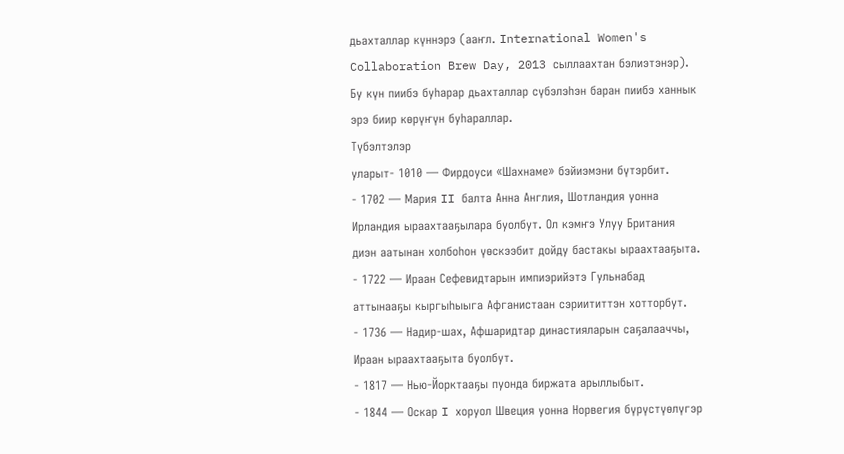дьахталлар күннэрэ (ааҥл. International Women's Collaboration Brew Day, 2013 сыллаахтан бэлиэтэнэр). Бу күн пиибэ буһарар дьахталлар сүбэлэһэн баран пиибэ ханнык эрэ биир көрүҥүн буһараллар.
Түбэлтэлэр
уларыт- 1010 — Фирдоуси «Шахнаме» бэйиэмэни бүтэрбит.
- 1702 — Мария II балта Анна Англия, Шотландия уонна Ирландия ыраахтааҕылара буолбут. Ол кэмҥэ Улуу Британия диэн аатынан холбоһон үөскээбит дойду бастакы ыраахтааҕыта.
- 1722 — Ираан Сефевидтарын импиэрийэтэ Гульнабад аттынааҕы кыргыһыыга Афганистаан сэриититтэн хотторбут.
- 1736 — Надир-шах, Афшаридтар династияларын саҕалааччы, Ираан ыраахтааҕыта буолбут.
- 1817 — Нью-Йорктааҕы пуонда биржата арыллыбыт.
- 1844 — Оскар I хоруол Швеция уонна Норвегия бүрүстүөлүгэр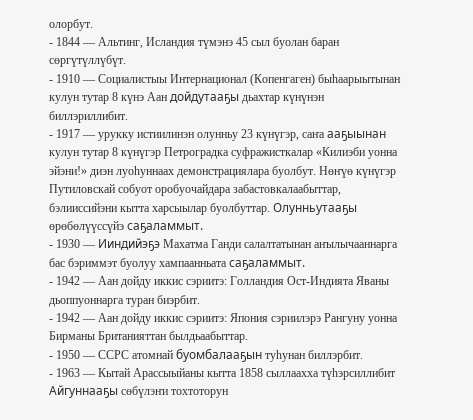олорбут.
- 1844 — Альтинг, Исландия түмэнэ 45 сыл буолан баран сөргүтүллүбүт.
- 1910 — Социалистыы Интернационал (Копенгаген) быһаарыытынан кулун тутар 8 күнэ Аан дойдутааҕы дьахтар күнүнэн биллэриллибит.
- 1917 — урукку истиилинэн олунньу 23 күнүгэр, саҥа ааҕыынан кулун тутар 8 күнүгэр Петроградка суфражисткалар «Килиэби уонна эйэни!» диэн луоһуннаах демонстрациялара буолбут. Нөҥүө күнүгэр Путиловскай собуот оробуочайдара забастовкалаабыттар, бэлииссийэни кытта харсыылар буолбуттар. Олунньутааҕы өрөбөлүүссүйэ саҕаламмыт.
- 1930 — Ииндийэҕэ Махатма Ганди салалтатынан аҥылычааннарга бас бэриммэт буолуу хампаанньата саҕаламмыт.
- 1942 — Аан дойду иккис сэриитэ: Голландия Ост-Индията Яваны дьоппуоннарга туран биэрбит.
- 1942 — Аан дойду иккис сэриитэ: Япония сэриилэрэ Рангуну уонна Бирманы Британияттан былдьаабыттар.
- 1950 — ССРС атомнай буомбалааҕын туһунан биллэрбит.
- 1963 — Кытай Арассыыйаны кытта 1858 сыллаахха түһэрсиллибит Айгуннааҕы сөбүлэҥи тохтоторун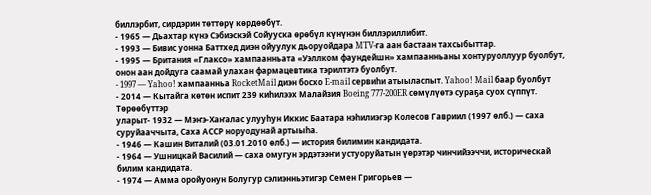биллэрбит, сирдэрин төттөрү көрдөөбүт.
- 1965 — Дьахтар күнэ Сэбиэскэй Сойууска өрөбүл күнүнэн биллэриллибит.
- 1993 — Бивис уонна Баттхед диэн ойуулук дьоруойдара MTV-га аан бастаан тахсыбыттар.
- 1995 — Британия «Глаксо» хампаанньата «Уэллком фаундейшн» хампаанньаны хонтуруоллуур буолбут, онон аан дойдуга саамай улахан фармацевтика тэрилтэтэ буолбут.
- 1997 — Yahoo! хампаанньа RocketMail диэн босхо E-mail сервиһи атыыласпыт. Yahoo! Mail баар буолбут
- 2014 — Кытайга көтөн испит 239 киһилээх Малайзия Boeing 777-200ER сөмүлүөтэ сураҕа суох сүппүт.
Төрөөбүттэр
уларыт- 1932 — Мэҥэ-Хаҥалас улууһун Иккис Баатара нэһилиэгэр Колесов Гавриил (1997 өлб.) — саха суруйааччыта, Саха АССР норуодунай артыыһа.
- 1946 — Кашин Виталий (03.01.2010 өлб.) — история билимин кандидата.
- 1964 — Ушницкай Василий — саха омугун эрдэтээҥи устуоруйатын үөрэтэр чинчийээччи, историческай билим кандидата.
- 1974 — Амма оройуонун Болугур сэлиэнньэтигэр Семен Григорьев —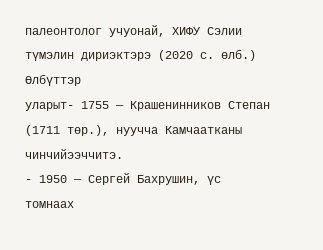палеонтолог учуонай, ХИФУ Сэлии түмэлин дириэктэрэ (2020 с. өлб.)
Өлбүттэр
уларыт- 1755 — Крашенинников Степан (1711 төр.), нуучча Камчаатканы чинчийээччитэ.
- 1950 — Сергей Бахрушин, үс томнаах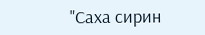"Саха сирин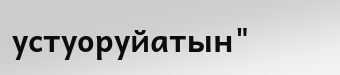устуоруйатын"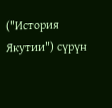("История Якутии") сүрүн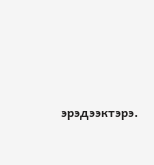эрэдээктэрэ.